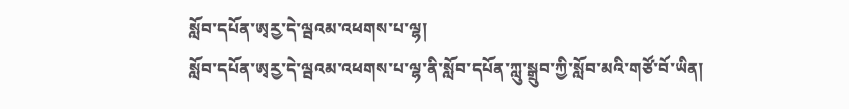སློབ་དཔོན་ཨྭརྱ་དེ་ལྦའམ་འཕགས་པ་ལྷ།
སློབ་དཔོན་ཨྭརྱ་དེ་ལྦའམ་འཕགས་པ་ལྷ་ནི་སློབ་དཔོན་ཀླུ་སྒྲུབ་ཀྱི་སློབ་མའི་གཙོ་བོ་ཡིན།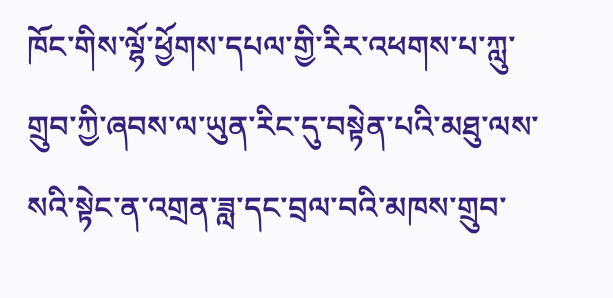ཁོང་གིས་ལྷོ་ཕྱོགས་དཔལ་གྱི་རིར་འཕགས་པ་ཀླུ་གྲུབ་ཀྱི་ཞབས་ལ་ཡུན་རིང་དུ་བསྟེན་པའི་མཐུ་ལས་སའི་སྟེང་ན་འགྲན་ཟླ་དང་བྲལ་བའི་མཁས་གྲུབ་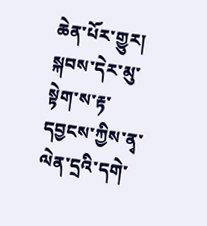ཆེན་པོར་གྱུར། སྐབས་དེར་མུ་སྟེག་ས་རྟ་དབྱངས་ཀྱིས་ནྭ་ལེན་དྲའི་དགེ་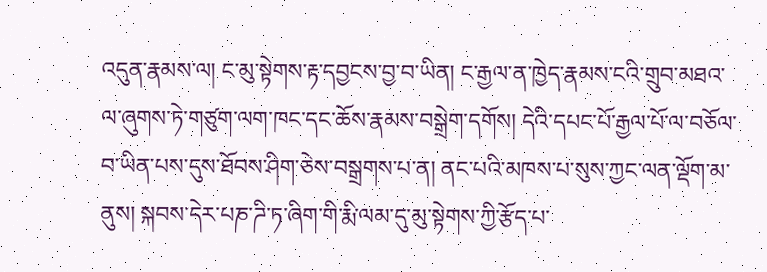འདུན་རྣམས་ལ། ང་མུ་སྟེགས་རྟ་དབྱངས་བྱ་བ་ཡིན། ང་རྒྱལ་ན་ཁྱེད་རྣམས་ངའི་གྲུབ་མཐའ་ལ་ཞུགས་ཏེ་གཙུག་ལག་ཁང་དང་ཆོས་རྣམས་བསྒྲེག་དགོས། དེའི་དཔང་པོ་རྒྱལ་པོ་ལ་བཅོལ་བ་ཡིན་པས་དུས་ཐོབས་ཤིག་ཅེས་བསྒྲགས་པ་ན། ནང་པའི་མཁས་པ་སུས་ཀྱང་ལན་ལྡོག་མ་ནུས། སྐབས་དེར་པཎ་ཌི་ཏ་ཞིག་གི་རྨི་ལམ་དུ་མུ་སྟེགས་ཀྱི་རྩོད་པ་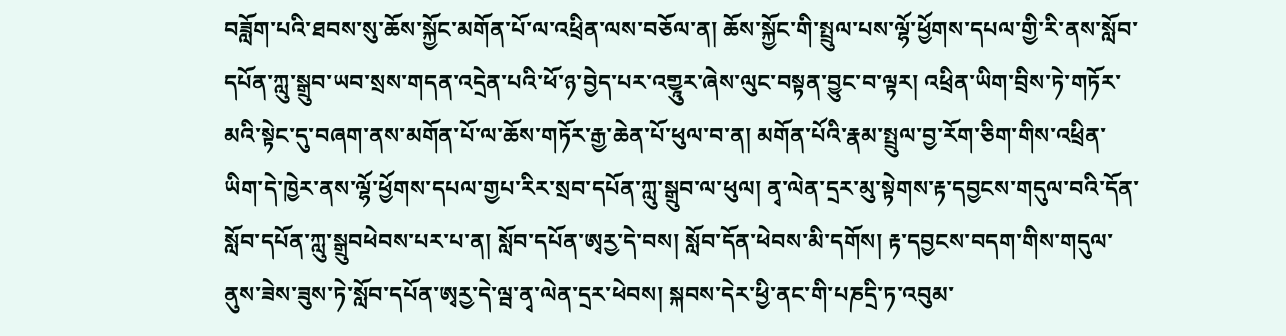བཟློག་པའི་ཐབས་སུ་ཆོས་སྐྱོང་མགོན་པོ་ལ་འཕྲིན་ལས་བཅོལ་ན། ཆོས་སྐྱོང་གི་སྤྲུལ་པས་ལྷོ་ཕྱོགས་དཔལ་གྱི་རི་ནས་སློབ་དཔོན་ཀླུ་སྒྲུབ་ཡབ་སྲས་གདན་འདྲེན་པའི་ཕོ་ཉ་བྱེད་པར་འགྱཱུར་ཞེས་ལུང་བསྟན་བྱུང་བ་ལྟར། འཕྲིན་ཡིག་བྲིས་ཏེ་གཏོར་མའི་སྟེང་དུ་བཞག་ནས་མགོན་པོ་ལ་ཆོས་གཏོར་རྒྱ་ཆེན་པོ་ཕུལ་བ་ན། མགོན་པོའི་རྣམ་སྤྲུལ་བྱ་རོག་ཅིག་གིས་འཕྲིན་ཡིག་དེ་ཁྱེར་ནས་ལྷོ་ཕྱོགས་དཔལ་གྱཔ་རིར་སྲབ་དཔོན་ཀླུ་སྒྲུབ་ལ་ཕུལ། ནྭ་ལེན་དྲར་མུ་སྟེགས་རྟ་དབྱངས་གདུལ་བའི་དོན་སློབ་དཔོན་ཀླུ་སྒྲུབཕེབས་པར་པ་ན། སློབ་དཔོན་ཨྭརྱ་དེ་བས། སློབ་དོན་ཕེབས་མི་དགོས། རྟ་དབྱངས་བདག་གིས་གདུལ་ནུས་ཟེས་ཟུས་ཏེ་སློབ་དཔོན་ཨྭརྱ་དེ་ལྦ་ནྭ་ལེན་དྲར་ཕེབས། སྐབས་དེར་ཕྱི་ནང་གི་པཎདྲི་ཏ་འབུམ་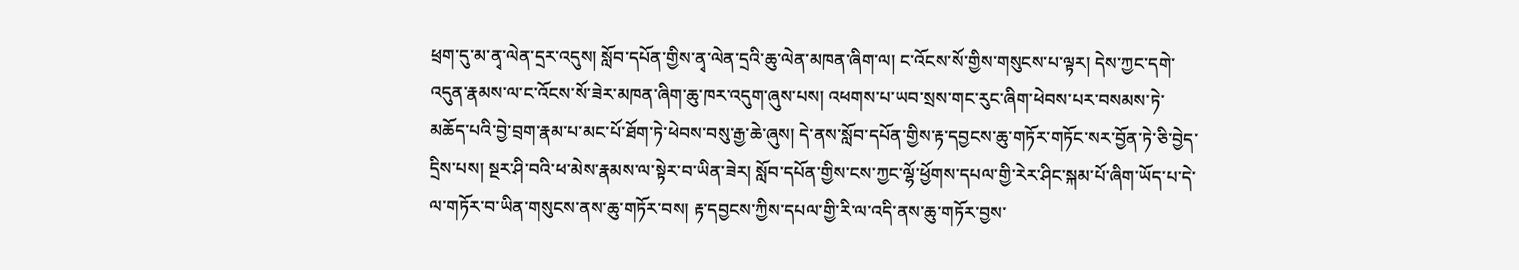ཕྲག་དུ་མ་ནྭ་ལེན་དྲར་འདུས། སློབ་དཔོན་གྱིས་ནྭ་ལེན་དྲའི་ཆུ་ལེན་མཁན་ཞིག་ལ། ང་འོངས་སོ་གྱིས་གསུངས་པ་ལྟར། དེས་ཀྱང་དགེ་འདུན་རྣམས་ལ་ང་འོངས་སོ་ཟེར་མཁན་ཞིག་ཆུ་ཁར་འདུག་ཞུས་པས། འཕགས་པ་ཡབ་སྲས་གང་རུང་ཞིག་ཕེབས་པར་བསམས་ཏེ་མཆོད་པའི་བྱེ་བྲག་རྣམ་པ་མང་པོ་ཐོག་ཏེ་ཕེབས་བསུ་རྒྱ་ཆེ་ཞུས། དེ་ནས་སློབ་དཔོན་གྱིས་རྟ་དབྱངས་ཆུ་གཏོར་གཏོང་སར་བྱོན་ཏེ་ཅི་བྱེད་དྲིས་པས། སྔར་ཤི་བའི་ཕ་མེས་རྣམས་ལ་སྟེར་བ་ཡིན་ཟེར། སློབ་དཔོན་གྱིས་ངས་ཀྱང་ལྷོ་ཕྱོགས་དཔལ་གྱི་རེར་ཤིང་སྐམ་པོ་ཞིག་ཡོད་པ་དེ་ལ་གཏོར་བ་ཡིན་གསུངས་ནས་ཆུ་གཏོར་བས། རྟ་དབྱངས་ཀྱིས་དཔལ་གྱི་རི་ལ་འདི་ནས་ཆུ་གཏོར་བྱས་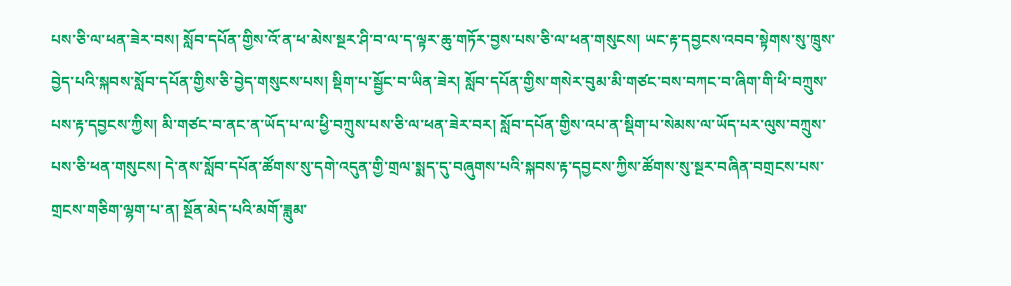པས་ཅི་ལ་ཕན་ཟེར་བས། སློབ་དཔོན་གྱིས་འོ་ན་ཕ་མེས་སྔར་ཤི་བ་ལ་ད་ལྟར་ཆུ་གཏོར་བྱས་པས་ཅི་ལ་ཕན་གསུངས། ཡང་རྟ་དབྱངས་འབབ་སྟེགས་སུ་ཁྲུས་བྱེད་པའི་སྐབས་སློབ་དཔོན་གྱིས་ཅི་བྱེད་གསུངས་པས། སྡིག་པ་སྦྱོང་བ་ཡིན་ཟེར། སློབ་དཔོན་གྱིས་གསེར་བུམ་མི་གཙང་བས་བཀང་བ་ཞིག་གི་ཕི་བཀྲུས་པས་རྟ་དབྱངས་ཀྱིས། མི་གཙང་བ་ནང་ན་ཡོད་པ་ལ་ཕྱི་བཀྲུས་པས་ཅི་ལ་ཕན་ཟེར་བར། སློབ་དཔོན་གྱིས་འཔ་ན་སྡིག་པ་སེམས་ལ་ཡོད་པར་ལུས་བཀྲུས་པས་ཅི་ཕན་གསུངས། དེ་ནས་སློབ་དཔོན་ཚོགས་སུ་དགེ་འདུན་གྱི་གྲལ་སྨད་དུ་བཞུགས་པའི་སྐབས་རྟ་དབྱངས་ཀྱིས་ཚོགས་སུ་སྔར་བཞིན་བགྲངས་པས་གྲངས་གཅིག་ལྷག་པ་ན། སྔོན་མེད་པའི་མགོ་ཟླུམ་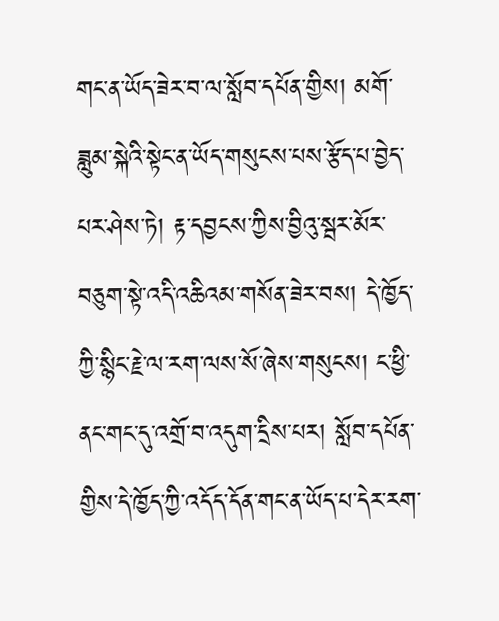གང་ན་ཡོད་ཟེར་བ་ལ་སློབ་དཔོན་གྱིས། མགོ་ཟླུམ་སྐེའི་སྟེང་ན་ཡོད་གསུངས་པས་རྩོད་པ་བྱེད་པར་ཤེས་ཏེ། རྟ་དབྱངས་ཀྱིས་བྱིའུ་སྦར་མོར་བཅུག་སྟེ་འདི་འཆིའམ་གསོན་ཟེར་བས། དེ་ཁྱོད་ཀྱི་སྙིང་རྗེ་ལ་རག་ལས་སོ་ཞེས་གསུངས། ང་ཕྱི་ནང་གང་དུ་འགྲོ་བ་འདུག་དྲིས་པར། སློབ་དཔོན་གྱིས་དེ་ཁྱོད་ཀྱི་འདོད་དོན་གང་ན་ཡོད་པ་དེར་རག་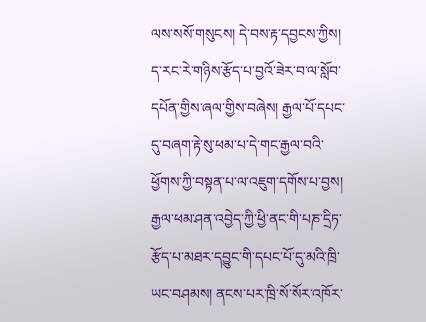ལས་སསོ་གསུངས། དེ་བས་རྟ་དབྱངས་ཀྱིས། ད་རང་རེ་གཉིས་རྩོད་པ་བྱའོ་ཟེར་བ་ལ་སློབ་དཔོན་གྱིས་ཞལ་གྱིས་བཞེས། རྒྱལ་པོ་དཔང་དུ་བཞག་རྟེ་སུ་ཕམ་པ་དེ་གང་རྒྱལ་བའི་ཕྱོགས་ཀྱི་བསྟན་པ་ལ་འཇུག་དགོས་པ་བྱས། རྒྱལ་ཕམ་ཤན་འབྱེད་ཀྱི་ཕྱི་ནང་གི་པཎ་དྲིཏ་རྩོད་པ་མཐར་དབྱུང་གི་དཔང་པོ་དུ་མའི་ཁྲི་ཡང་བཤམས། ནངས་པར་ཁྲི་སོ་སོར་འཁོར་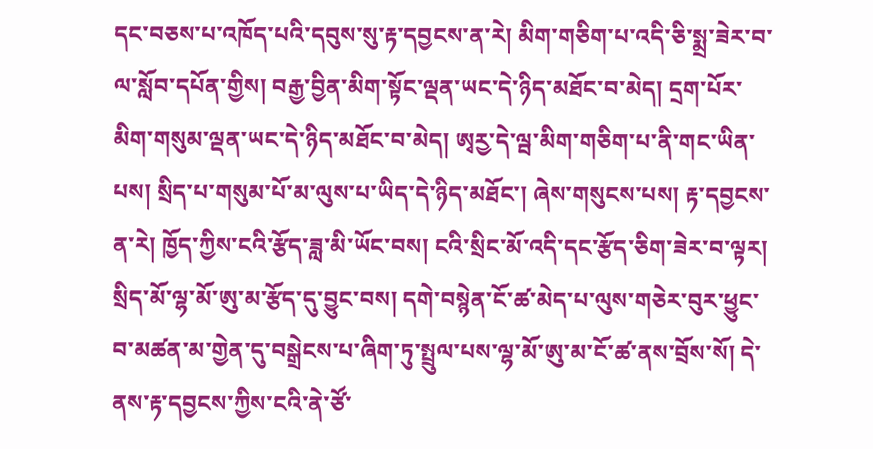དང་བཅས་པ་འཁོད་པའི་དབུས་སུ་རྟ་དབྱངས་ན་རེ། མིག་གཅིག་པ་འདི་ཅི་སྨྲ་ཟེར་བ་ལ་སློབ་དཔོན་གྱིས། བརྒྱ་བྱིན་མིག་སྟོང་ལྡན་ཡང་དེ་ཉིད་མཐོང་བ་མེད། དྲག་པོར་མིག་གསུམ་ལྡན་ཡང་དེ་ཉིད་མཐོང་བ་མེད། ཨྭརྱ་དེ་ལྦ་མིག་གཅིག་པ་ནི་གང་ཡིན་པས། སྲིད་པ་གསུམ་པོ་མ་ལུས་པ་ཡིད་དེ་ཉིད་མཐོང་། ཞེས་གསུངས་པས། རྟ་དབྱངས་ན་རེ། ཁྱོད་ཀྱིས་ངའི་རྩོད་ཟླ་མི་ཡོང་བས། ངའི་སྲིང་མོ་འདི་དང་རྩོད་ཅིག་ཟེར་བ་ལྟར། སྲིད་མོ་ལྷ་མོ་ཨུ་མ་རྩོད་དུ་བྱུང་བས། དགེ་བསྙེན་ངོ་ཚ་མེད་པ་ལུས་གཅེར་བུར་ཕྱུང་བ་མཚན་མ་གྱེན་དུ་བསྒྲེངས་པ་ཞིག་ཏུ་སྤྲུལ་པས་ལྷ་མོ་ཨུ་མ་ངོ་ཚ་ནས་བྲོས་སོ། དེ་ནས་རྟ་དབྱངས་ཀྱིས་ངའི་ནེ་ཙོ་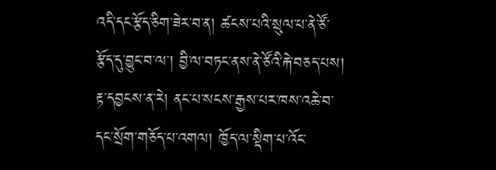འདི་དང་རྩོད་ཅིག་ཟེར་བ་ན། ཚངས་པའི་སྲུལ་པ་ནེ་ཙོ་རྩོད་དུ་བྱུང་བ་ལ་། བྱི་ལ་བཏང་ནས་ནེ་ཙོའི་རྐེ་བཅད་པས། རྟ་དབྱངས་ན་རེ། ནང་པ་སངས་རྒྱས་པར་ཁས་འཆེ་བ་དང་སྲོག་གཅོད་པ་འགལ། ཁྱོད་ལ་སྡིག་པ་འོང་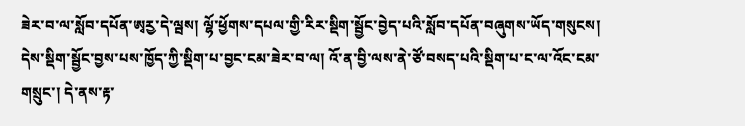ཟེར་བ་ལ་སློབ་དཔོན་ཨྭརྱ་དེ་ལྦས། ལྷོ་ཕྱོགས་དཔལ་གྱི་རིར་སྡིག་སྦྱོང་བྱེད་པའི་སློབ་དཔོན་བཞུགས་ཡོད་གསུངས། དེས་སྡིག་སྦྱོང་བྱས་པས་ཁྱོད་ཀྱི་སྡིག་པ་བྱང་ངམ་ཟེར་བ་ལ། འོ་ན་བྱི་ལས་ནེ་ཙོ་བསད་པའི་སྡིག་པ་ང་ལ་འོང་ངམ་གསྲུང་། དེ་ནས་རྟ་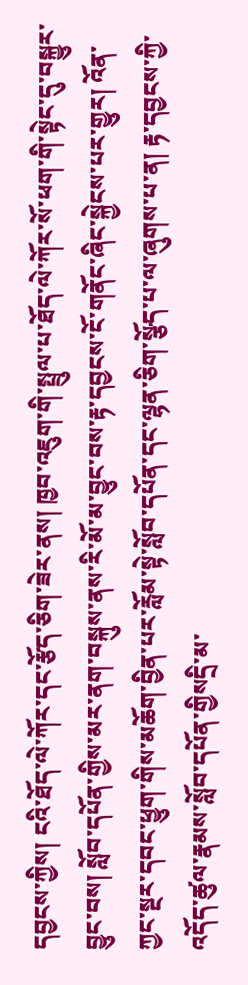དབྱངས་ཀྱིས། ངའི་ཐོད་ལེ་ཀོར་དང་རྩོད་ཅིག་ཟེར་ནས། ཁྱབ་འཇུག་གི་སྤྲུལ་པ་ཐོད་ལེ་ཀོར་སོ་ཕག་གི་སྟེང་དུ་བསྐྱུར་བྱུང་བས། སློབ་དཔོན་གྱིས་མར་ནག་བསྐུས་ནས་རི་མོ་མ་བྱུང་བས་རྟ་དབྱངས་ངོ་གནོང་ཞིང་སྐྱེངས་པར་གྱུར། འོན་ཀྱང་སྔར་དབང་ཕྱུག་གིས་མཆོག་བྱིན་པར་རློམ་སྟེ་སློབ་དཔོན་དང་ལྷན་ཅིག་སྩོད་པ་ལ་ཞུགས་པ་ན། རྟ་དབྱངས་ཀྱི་འདོད་ཚུལ་རྣམས་སློབ་དཔོན་གྱིསདྲི་མ་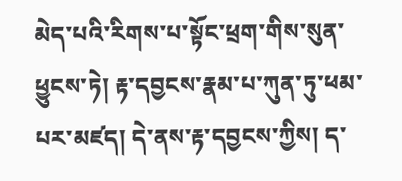མེད་པའི་རིགས་པ་སྟོང་ཕྲག་གིས་སུན་ཕྱུངས་ཏེ། རྟ་དབྱངས་རྣམ་པ་ཀུན་ཏུ་ཕམ་པར་མཛད། དེ་ནས་རྟ་དབྱངས་ཀྱིས། ད་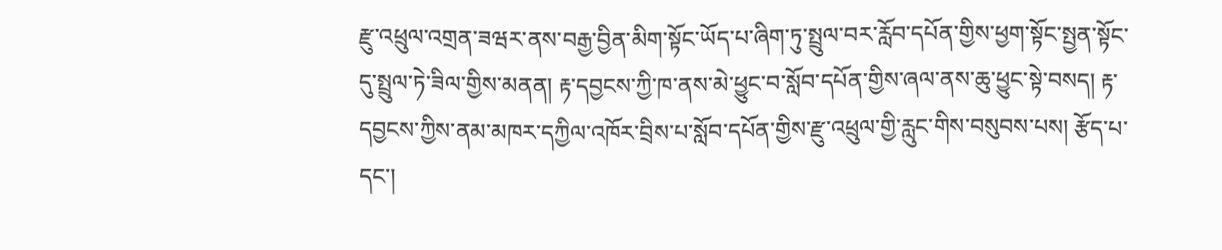རྫུ་འཕྲུལ་འགྲན་ཟཝར་ནས་བརྒྱ་བྱིན་མིག་སྟོང་ཡོད་པ་ཞིག་ཏུ་སྤྲུལ་བར་རློབ་དཔོན་གྱིས་ཕྱག་སྟོང་སྤྱན་སྟོང་དུ་སྤྲུལ་ཏེ་ཟིལ་གྱིས་མནན། རྟ་དབྱངས་ཀྱི་ཁ་ནས་མེ་ཕྱུང་བ་སློབ་དཔོན་གྱིས་ཞལ་ནས་ཆུ་ཕྱུང་སྟེ་བསད། རྟ་དབྱངས་ཀྱིས་ནམ་མཁར་དཀྱིལ་འཁོར་བྲིས་པ་སློབ་དཔོན་གྱིས་རྫུ་འཕྲུལ་གྱི་རླུང་གིས་བསུབས་པས། རྩོད་པ་དང་།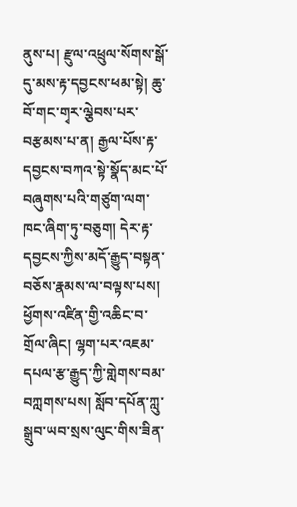ནུས་པ། རྫུལ་འཕྲུལ་སོགས་སྒོ་དུ་མས་རྟ་དབྱངས་ཕམ་སྟེ། ཆུ་བོ་གང་གྭར་ལྕེབས་པར་བརྩམས་པ་ན། རྒྱལ་པོས་རྟ་དབྱངས་བཀའ་སྟེ་སྣོད་མང་པོ་བཞུགས་པའི་གཙུག་ལག་ཁང་ཞིག་ཏུ་བཅུག། དེར་རྟ་དབྱངས་ཀྱིས་མདོ་རྒྱུད་བསྟན་བཅོས་རྣམས་ལ་བལྟས་པས། ཕྱོགས་འཛིན་གྱི་འཆིང་བ་གྲོལ་ཞིང། ལྷག་པར་འཇམ་དཔལ་རྩ་རྒྱུད་ཀྱི་གླེགས་བམ་བཀླགས་པས། སློབ་དཔོན་ཀླུ་སྒྲུབ་ཡབ་སྲས་ལུང་གིས་ཟིན་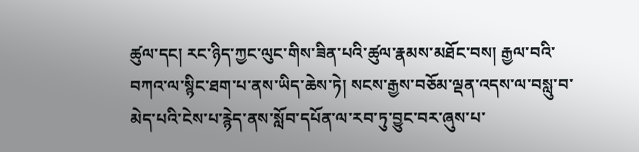ཚུལ་དང། རང་ཉིད་ཀྱང་ལུང་གིས་ཟིན་པའི་ཚུལ་རྣམས་མཐོང་བས། རྒྱལ་བའི་བཀའ་ལ་སྙིང་ཐག་པ་ནས་ཡིད་ཆེས་ཏེ། སངས་རྒྱས་བཅོམ་ལྡན་འདས་ལ་བསླུ་བ་མེད་པའི་ངེས་པ་རྙེད་ནས་སློབ་དཔོན་ལ་རབ་ཏུ་བྱུང་བར་ཞུས་པ་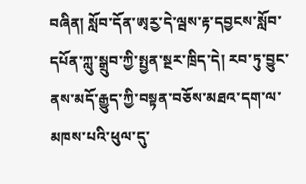བཞིན། སློབ་དོན་ཨྭརྱ་དེ་ལྦས་རྟ་དབྱངས་སློབ་དཔོན་ཀླུ་སྒྲུབ་ཀྱི་སྤྱན་སྔར་ཁྲིད་དེ། རབ་ཏུ་བྱུང་ནས་མདོ་རྒྱུད་ཀྱི་བསྟན་བཅོས་མཐའ་དག་ལ་མཁས་པའི་ཕུལ་དུ་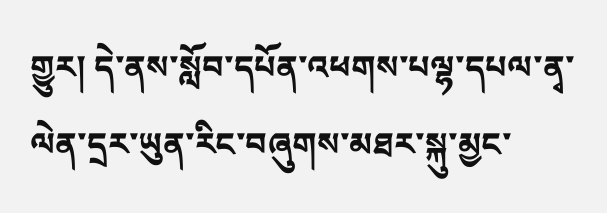གྱུར། དེ་ནས་སློབ་དཔོན་འཕགས་པལྷ་དཔལ་ནྭ་ལེན་དྲར་ཡུན་རིང་བཞུགས་མཐར་སྐུ་མྱང་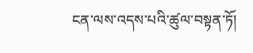ངན་ལས་འདས་པའི་ཚུལ་བསྟན་ཏོ།